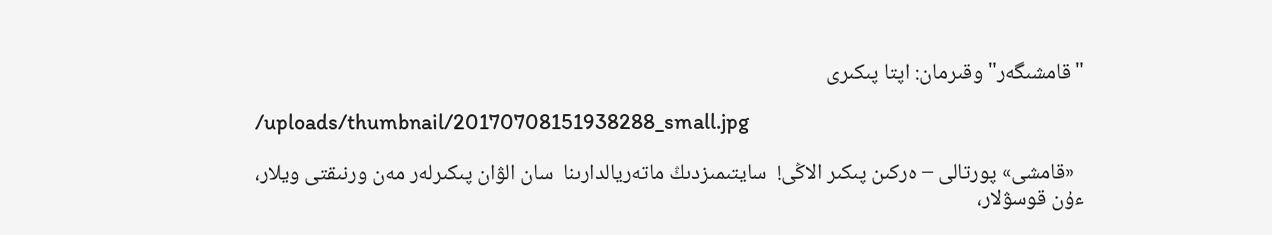"قامشىگەر" وقىرمان: اپتا پىكىرى

/uploads/thumbnail/20170708151938288_small.jpg

  «قامشى» پورتالى – ەركىن پىكىر الاڭى!  سايتىمىزدىڭ ماتەريالدارىنا  سان الۋان پىكىرلەر مەن ورنىقتى ويلار، ءۇن قوسۋلار،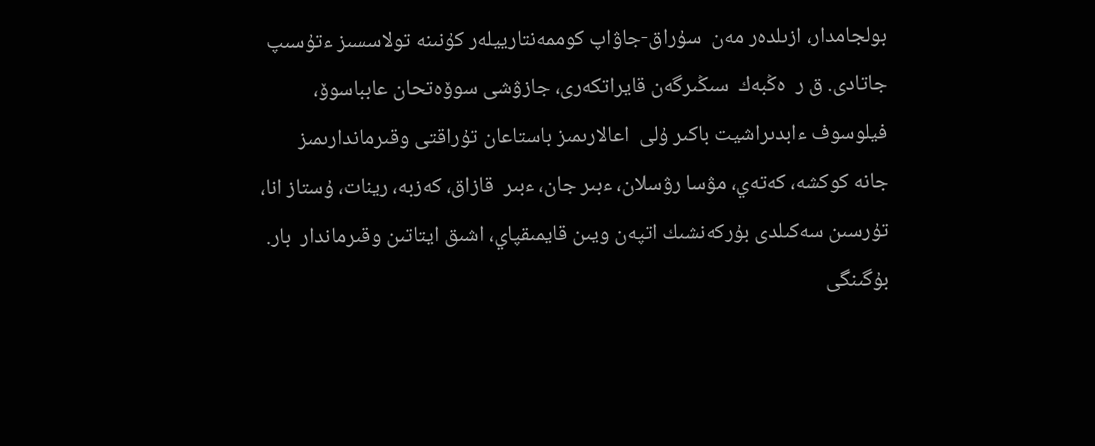بولجامدار، ازىلدەر مەن  سۇراق-جاۋاپ كوممەنتارييلەر كۇنىنە تولاسسىز ءتۇسىپ جاتادى. ق ر  ەڭبەك  سىڭىرگەن قايراتكەرى، جازۋشى سوۆەتحان عابباسوۆ، فيلوسوف ءابدىراشيت باكىر ۇلى  اعالارىمىز باستاعان تۇراقتى وقىرماندارىمىز جانە كوكشە، كەتەي، مۋسا رۋسلان، ءبىر جان، ءبىر  قازاق، كەزبە، رينات، ۇستاز انا، تۇرسىن سەكىلدى بۇركەنشىك اتپەن ويىن قايمىقپاي، اشىق ايتاتىن وقىرماندار  بار.  بۇگىنگى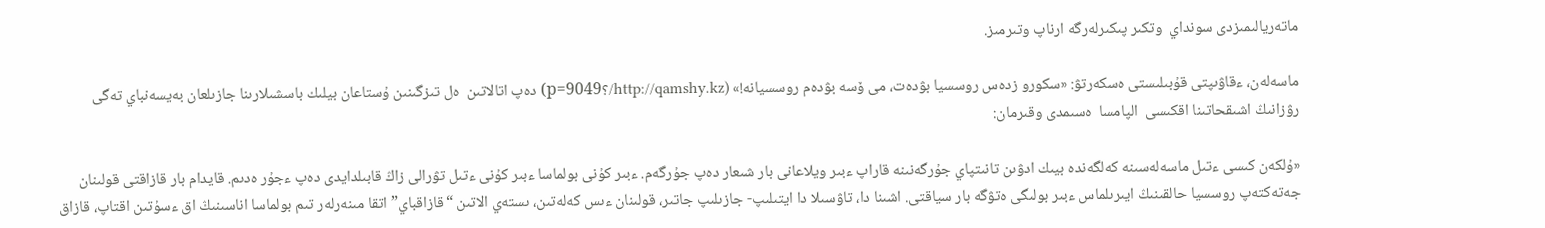ماتەريالىمىزدى سونداي  وتكىر پىكىرلەرگە ارناپ وتىرمىز.

ماسەلەن، ءقاۋىپتى قۇبىلىستى ەسكەرتۋ: «سكورو زدەس روسسيا بۋدەت، مى ۆسە بۋدەم روسسيانە!» (http://qamshy.kz/؟p=9049) دەپ اتالاتىن  ەل تىزگىنىن ۇستاعان بيلىك باسشىلارىنا جازىلعان بەيسەنباي تەگى رۋزانىڭ اشىقحاتىنا اقكىسى  الپامسا  ەسىمدى وقىرمان:

«ۇلكەن كىسى ءتىل ماسەلەسىنە كەلگەندە بيىك ادۋىن تانىتپاي جۇرگەنىنە قاراپ ءبىر ويلاعانى بار شىعار دەپ جۇرگەم. ءبىر كۇنى بولماسا ءبىر كۇنى ءتىل تۋرالى زاڭ قابىلدايدى دەپ ءجۇر ەدىم. قايدام بار قازاقتى قولىنان جەتەكتەپ روسسيا حالقىنىڭ ايىرىلماس ءبىر بولىگى ەتۋگە بار سياقتى. اشىنا دا، تاۋسىلا دا ايتىلىپ- جازىلىپ جاتىر، قولىنان ءىس كەلەتىن، ىستەي الاتىن “قازاقباي” اتقا مىنەرلەر تىم بولماسا اناسىنىڭ اق ءسۇتىن اقتاپ، قازاق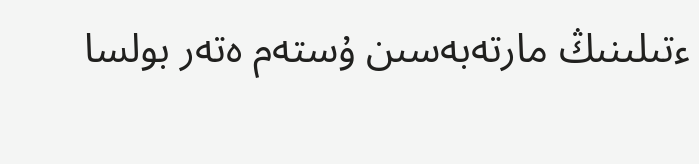ءتىلىنىڭ مارتەبەسىن ۇستەم ەتەر بولسا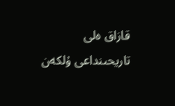قازاق ەلى تاريحىنداعى ۇلكەن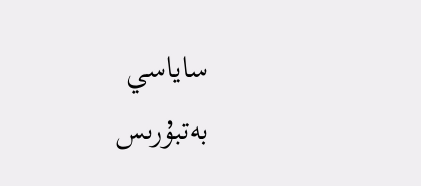ساياسي بەتبۇرىس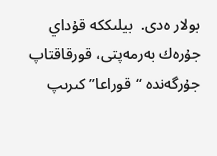بولار ەدى.  بيلىككە قۇداي جۇرەك بەرمەپتى، قورقاقتاپ جۇرگەندە “قوراعا” كىرىپ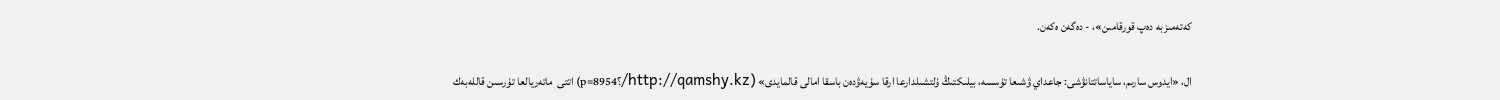كەتەمىزبە دەپ قورقامىن»، - دەگەن ەكەن.

ال، «ايدوس سارىم، ساياساتتانۋشى: جاعداي ۋشىعا تۇسسە، بيلىكتىڭ ۇلتشىلدارعا ارقا سۇيەۋدەن باسقا امالى قالمايدى» (http://qamshy.kz/؟p=8954) اتتى  ماتەريالعا تۇرسىن قاللەبەك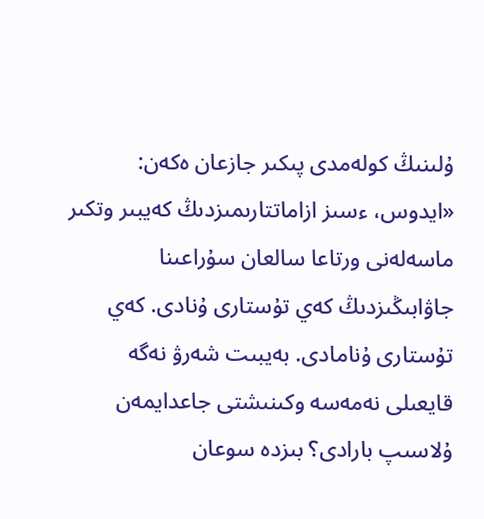ۇلىنىڭ كولەمدى پىكىر جازعان ەكەن:  «ايدوس، ءسىز ازاماتتارىمىزدىڭ كەيبىر وتكىر ماسەلەنى ورتاعا سالعان سۇراعىنا جاۋابىڭىزدىڭ كەي تۇستارى ۇنادى. كەي تۇستارى ۇنامادى. بەيبىت شەرۋ نەگە قايعىلى نەمەسە وكىنىشتى جاعدايمەن ۇلاسىپ بارادى؟ بىزدە سوعان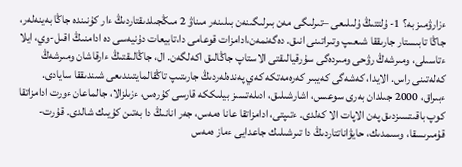ءزارۋمىز بە؟ 1- ۇلتتىڭ ۇلىلىعى –تىرلىگى مەن بىرلىگىنەن بىلىنەر مىناۋ 2 مىڭجىلدىقتاردىڭ ءار كۇنىندە جاڭا بەينەلەر، جاڭا تابىستار جارىققا شىعىپ وتىراتىنى انىق. دەگەنمەن،ادامزات قوعامى دا،تابيعات دۇنيەسى دە ادامنىڭ اقىل-وي، ايلا ءتاسىلى، ومىرشەڭ رۋحى ومىردەگى سۇرقيالىقتى الاستاپ جاڭالىق اكەلگەن. ال، جاڭالىقتىڭ ءارقاشان ومىرشەڭ كەلەتىنى راس. الايدا، كەشەگى كەيبىر كەرەمەتكە كەي پەندەلەردىڭ جارىتىپ تاڭقالمايتىندىعى شىندىققا سايادى. ءبىراق، 2000 جىلدان بەرى سوعىس، اشارشىلىق، ادىلەتسىز بيلىككە قارسى كۇرەس، ءزىلزالا، جالماعان ءورت ادامزاتقا كوپ باقىتسىزدىق پەن الاپات الا كەلدى. ءتىپتى، ادامزاتقا عانا ەمەس، جەر انانىڭ دا بەتىن كۇيىك شالدى. قۇرت-قۇمىرىسقا، وسىمدىك، حايۋاناتتاردىڭ دا تىرشىلىك جاعدايى ءماز ەمەس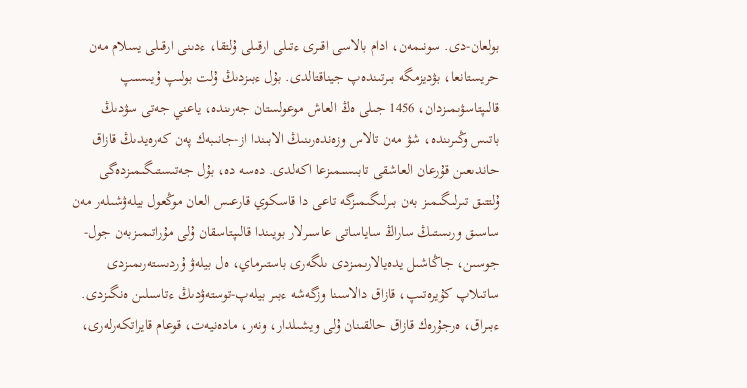بولعان-دى. سونىمەن، ادام بالاسى اقىرى ءتىلى ارقىلى ۇلتقا، ءدىنى ارقىلى يسلام مەن حريستانعا، بۋديزمگە بىرتىندەپ جيناقتالدى. بۇل ءبىزدىڭ ۇلت بولىپ ۇيىسىپ قالىپتاسۋىمىزدان، 1456 جىلى ەڭ العاش موعولستان جەرىندە، ياعني جەتى سۋدىڭ باتىس وڭىرىندە، شۋ مەن تالاس وزەندەرىنىڭ الابىندا از-جانىبەك پەن كەرەيدىڭ قازاق حاندىعىن قۇرعان العاشقى تابىسىمىزعا اكەلدى. دەسە دە، بۇل جەتىستىگىمىزدەگى ۇلتتىق تىرلىگىمىز بەن بىرلىگىمىزگە تاعى دا قاسكوي قارعىس العان موڭعول بيلەۋشىلەر مەن ساسىق ورىستىڭ ساراڭ ساياساتى عاسىرلار بويىندا قالىپتاسقان ۇلى مۇراتىمىزبەن جول-جوسىن، جاڭاشىل يدەيالارىمىزدى ىلگەرى باستىرماي، ەل بيلەۋ ۇردىستەرىمىزدى ساتىلاپ كۇيرەتىپ، قازاق دالاسىنا وزگەشە ءبىر بيلەپ-توستەۋدىڭ ءتاسىلىن ەنگىزدى. ءبىراق، ەرجۇرەك قازاق حالقىنان ۇلى ويشىلدار، ونەر، مادەنيەت، قوعام قايراتكەرلەرى،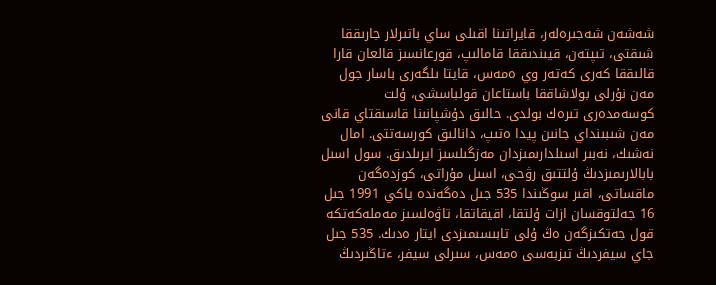شەشەن شەجىرەلەر، قايراتىنا اقىلى ساي باتىرلار جارىققا شىقتى، تىپتەن، قيىندىققا قامالىپ، قورعانسىز قالعان قارا قالىققا كەرى كەتەر وي ەمەس، قايتا ىلگەرى باسار جول مەن نۇرلى بولاشاققا باستاعان قولباسشى، ۇلت كوسەمدەرى تىرەك بولدى. حالىق دۇشپانىنا قاسىقتاي قانى مەن شىبىنداي جانىن پيدا ەتىپ، دانالىق كورسەتتى. امال نەشىك، نەبىر اسىلدارىمىزدان مەزگىلسىز ايرىلدىق. سول اسىل بابالارىمىزدىڭ ۇلتتىق رۋحى، اسىل مۇراتى، كوزدەگەن ماقساتى، اقىر سوڭىندا 535 جىل دەگەندە ياكي 1991 جىل 16 جەلتوقسان ازات ۇلتقا، اقيقاتقا، تاۋەلسىز مەملەكەتكە قول جەتكىزگەن ەڭ ۇلى تابىسىمىزدى ايتار ەدىك. 535 جىل جاي سيفردىڭ تىزبەسى ەمەس، سىرلى سيفر، ءتاڭىردىڭ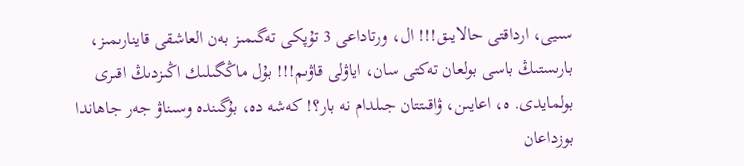سىيى، ارداقتى حالايىق!!! ال، ورتاداعى 3 تۇپكى تەگىمىز بەن العاشقى قاينارىمىز، بارىستىڭ باسى بولعان تەكتى سان، اياۋلى قاۋىم!!! بۇل ماڭگىلىك اڭىزدىڭ اقىرى بولمايدى. ە، اعايىن، ۋاقىتتان جىلدام نە بار؟! كەشە دە، بۇگىندە وسىناۋ جەر جاھاندا بوزداعان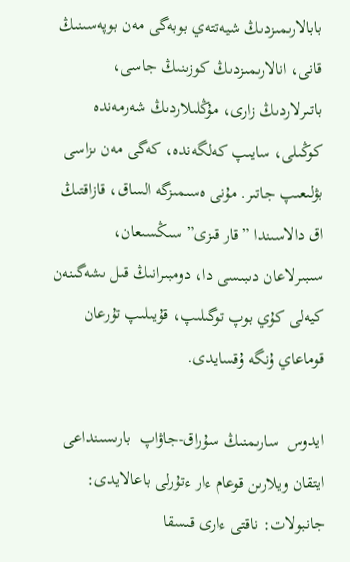بابالارىمىزدىڭ شيەتتەي بوبەگى مەن بوپەسىنىڭ قانى، انالارىمىزدىڭ كوزىنىڭ جاسى، باتىرلاردىڭ زارى، مۇڭلىلاردىڭ شەرمەندە كوڭىلى، سايىپ كەلگەندە، كەگى مەن ىزاسى بۋلىعىپ جاتىر. مۇنى ەسىمىزگە الساق، قازاقتىڭ اق دالاسىندا ”قار قىزى” سىڭسىعان، سىبىرلاعان دىبىسى دا، دومبىرانىڭ قىل ىشەگىنەن كيەلى كۇي بوپ توگىلىپ، قۇيىلىپ تۇرعان قوماعاي ۇنگە ۇقسايدى.

ايدوس  سارىمنىڭ سۇراق-جاۋاپ  بارىسىنداعى ايتقان ويلارىن قوعام ءار ءتۇرلى باعالايدى: جانبولات: ناقتى ءارى قىسقا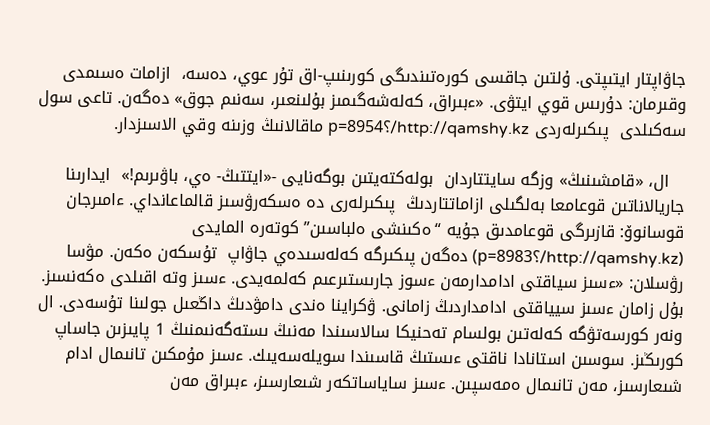جاۋاپتار ايتىپتى. ۇلتىن جاقسى كورەتىندىگى كورىنىپ-اق تۇر عوي، دەسە،  ازامات ەسىمدى وقىرمان: دۇرىس قوي ايتۋى. «ءبىراق، كەلەشەگىمىز بۇلىنعىر، سەنىم جوق» دەگەن. تاعى سول سەكىلدى  پىكىرلەردى http://qamshy.kz/؟p=8954 ماقالانىڭ وزىنە وقي الاسىزدار.

   ال، «قامشىنىڭ» وزگە سايتتاردان  بولەكتەيتىن بوگەنايى -«ايتتىڭ- ەي، باۋىرىم!»  ايدارىنا جاريالاناتىن قوعامعا بەلگىلى ازاماتتاردىڭ  پىكىرلەرى دە ەسكەرۋسىز قالماعانداي. ءامىرجان قوسانوۆ: قازىرگى قوعامدىق جۇيە “ەكىنشى ەلباسىن” كوتەرە المايدى (http://qamshy.kz/؟p=8983) دەگەن پىكىرگە كەلەسىدەي جاۋاپ  تۇسكەن ەكەن. مۋسا رۋسلان: «ءسىز سياقتى ادامدارمەن ءسوز جارىستىرعىم كەلمەيدى. ءسىز وتە اقىلدى ەكەنسىز. بۇل زامان ءسىز سيياقتى ادامداردىڭ زامانى. ۋكراينا ەندى دامۋدىڭ داڭعىل جولىنا تۇسەدى. ال ونەر كورسەتۋگە كەلەتىن بولسام تەحنيكا سالاسىندا مەنىڭ ىستەگەنىمنىڭ 1 پايىزىن جاساپ كورىڭىز. سوسىن استانادا ناقتى ءىستىڭ قاسىندا سويلەسەيىك. ءسىز مۇمكىن تانىمال ادام شىعارسىز، مەن تانىمال ەمەسپىن. ءسىز ساياساتكەر شىعارسىز، ءبىراق مەن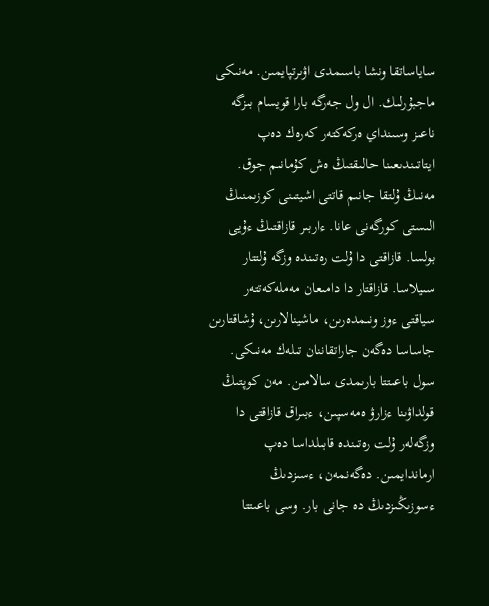ساياساتقا ونشا باسىمدى اۋىرتپايمىن. مەنىكى ماجبۇرلىك. ال ول جەرگە بارا قويسام بىزگە ناعىز وسىنداي ەركەكتەر كەرەك دەپ ايتاتىندىعىنا حالىقتىڭ ەش كۇمانىم جوق. مەنىڭ ۇلتقا جانىم قاتتى اشيتىنى كوزىمنىڭ الىستى كورگەنى عانا. ءاربىر قازاقتىڭ ءۇيى بولسا. قازاقتى دا ۇلت رەتىندە وزگە ۇلتتار سىيلاسا. قازاقتار دا دامىعان مەملەكەتتەر سياقتى ءوز ونىمدەرىن، ماشينالارىن، ۇشاقتارىن جاساسا دەگەن جاراتقاننان تىلەك مەنىكى. سول باعىتتا بارىمدى سالامىن. مەن كوپتىڭ قولداۋىنا ءزارۋ ەمەسپىن، ءبىراق قازاقتى دا وزگەلەر ۇلت رەتىندە قابىلداسا دەپ ارماندايمىن. دەگەنمەن، ءسىزدىڭ ءسوزىڭىزدىڭ دە جانى بار. وسى باعىتتا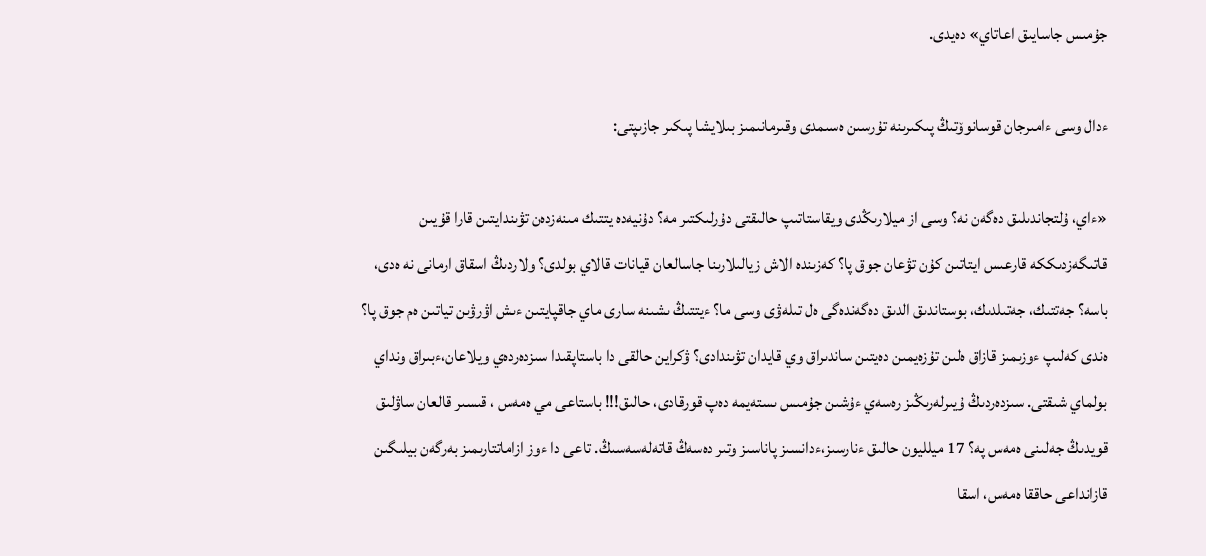جۇمىس جاسايىق اعاتاي» دەيدى.

ءدال وسى ءامىرجان قوسانوۆتىڭ پىكىرىنە تۇرسىن ەسىمدى وقىرمانىمىز بىلايشا پىكىر جازىپتى:

«ءاي، ۇلتجاندىلىق دەگەن نە؟ وسى از ميلارىڭدى ويقاستاتىپ حالىقتى دۇرلىكتىر مە؟ دۇنيەدە يتتىك مىنەزدەن تۋىندايتىن قارا قۇيىن قاتىگەزدىككە قارعىس ايتاتىن كۇن تۋعان جوق پا؟ كەزىندە الاش زيالىلارىنا جاسالعان قيانات قالاي بولدى؟ ولاردىڭ اسقاق ارمانى نە ەدى، باسە؟ جەتتىك، جەتىلدىك، بوستاندىق الدىق دەگەندەگى ەل تىلەۋى وسى ما؟ ءيتتىڭ ىشىنە سارى ماي جاقپايتىن ءىش اۋرۋىن تياتىن ەم جوق پا؟ ەندى كەلىپ ءوزىمىز قازاق ەلىن تۇزەيمىن دەيتىن ساندىراق وي قايدان تۋىندادى؟ ۋكراين حالقى دا باستاپقىدا سىزدەردەي ويلاعان،ءبىراق ونداي بولماي شىقتى. سىزدەردىڭ ۇيىرلەرىڭىز رەسەي ءۇشىن جۇمىس ىستەيمە دەپ قورقادى، حالىق!!! باستاعى مي ەمەس ، قىسىر قالعان ساۋلىق قويدىڭ جەلىنى ەمەس پە؟ 17 ميلليون حالىق ءنارسىز،ءدانسىز پاناسىز وتىر دەسەڭ قاتەلەسەسىڭ. تاعى دا ءوز ازاماتتارىمىز بەرگەن بيلىگىن قازانداعى حاققا ەمەس، اسقا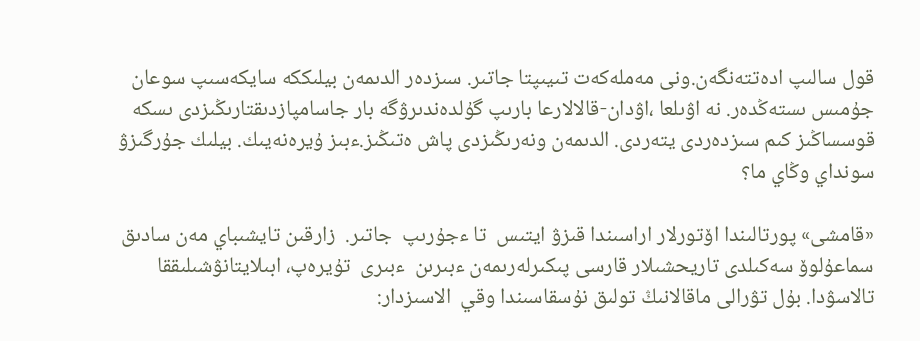قول سالىپ ادەتتەنگەن.ونى مەملەكەت تىيىپتا جاتىر. سىزدەر الدىمەن بيلىككە سايكەسىپ سوعان جۇمىس ىستەڭدەر. نە اۋىلعا ،اۋدان-قالالارعا بارىپ گۇلدەندىرۋگە بار جاسامپازدىقتارىڭىزدى ىسكە قوسساڭىز كىم سىزدەردى يتەردى. الدىمەن ونەرىڭىزدى پاش ەتىڭىز.ءبىز ۇيرەنەيىك. بيلىك جۇرگىزۋ سونداي وڭاي ما؟

«قامشى» پورتالىندا اۆتورلار اراسىندا قىزۋ ايتىس  تا ءجۇرىپ  جاتىر.  زارقىن تايشىباي مەن سادىق سماعۇلوۆ سەكىلدى تاريحشىلار قارسى پىكىرلەرىمەن ءبىرىن  ءبىرى  تۇيرەپ، ابىلايتانۋشىلىققا تالاسۋدا. بۇل تۋرالى ماقالانىڭ تولىق نۇسقاسىندا وقي  الاسىزدار: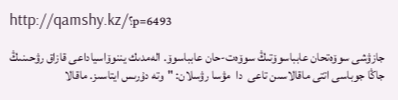http://qamshy.kz/؟p=6493

جازۋشى سوۆەتحان عابباسوۆتىڭ سوۆەت-حان عابباسوۆ. الەمدىك يننوۆاسياداعى قازاق رۋحىنىڭ جاڭا جوباسى اتتى ماقالاسىن تاعى  دا  مۋسا رۋسلان: "وتە دۇرىس ايتاسىز. ماقالا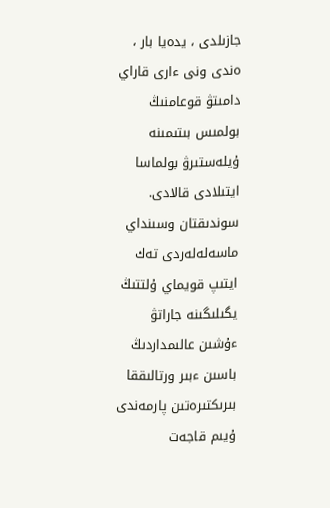جازىلدى ، يدەيا بار ، ەندى ونى ءارى قاراي دامىتۋ قوعامنىڭ بولمىس بىتىمىنە ۇيلەستىرۋ بولماسا ايتىلادى قالادى. سوندىقتان وسىنداي ماسەلەلەردى تەك ايتىپ قويماي ۇلتتىڭ يگىلىگىنە جاراتۋ ءۇشىن عالىمداردىڭ باسىن ءبىر ورتالىققا بىرىكتىرەتىن پارمەندى ۇيىم قاجەت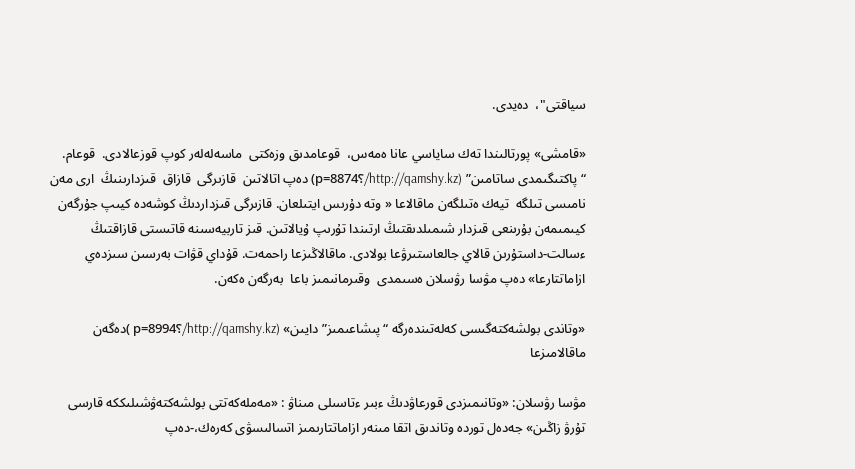سياقتى"،  دەيدى.

«قامشى» پورتالىندا تەك ساياسي عانا ەمەس،  قوعامدىق وزەكتى  ماسەلەلەر كوپ قوزعالادى.  قوعام. “پاكتىگىمدى ساتامىن” (http://qamshy.kz/؟p=8874) دەپ اتالاتىن  قازىرگى  قازاق  قىزدارىنىڭ  ارى مەن نامىسى تىلگە  تيەك ەتىلگەن ماقالاعا « وتە دۇرىس ايتىلعان. قازىرگى قىزداردىڭ كوشەدە كيىپ جۇرگەن كيىمىمەن بۇرىنعى قىزدار شىمىلدىقتىڭ ارتىندا تۇرىپ ۇيالاتىن. قىز تاربيەسىنە قاتىستى قازاقتىڭ ءسالت-داستۇرىن قالاي جالعاستىرۋعا بولادى. ماقالاڭىزعا راحمەت. قۇداي قۋات بەرسىن سىزدەي ازاماتتارعا» دەپ مۋسا رۋسلان ەسىمدى  وقىرمانىمىز باعا  بەرگەن ەكەن.

«وتاندى بولشەكتەگىسى كەلەتىندەرگە “پىشاعىمىز” دايىن» (http://qamshy.kz/؟p=8994 )دەگەن ماقالامىزعا

مۋسا رۋسلان: «وتانىمىزدى قورعاۋدىڭ ءبىر ءتاسىلى مىناۋ : «مەملەكەتتى بولشەكتەۋشىلىككە قارسى تۇرۋ زاڭىن» جەدەل توردە وتاندىق اتقا مىنەر ازاماتتارىمىز اتسالىسۋى كەرەك،-دەپ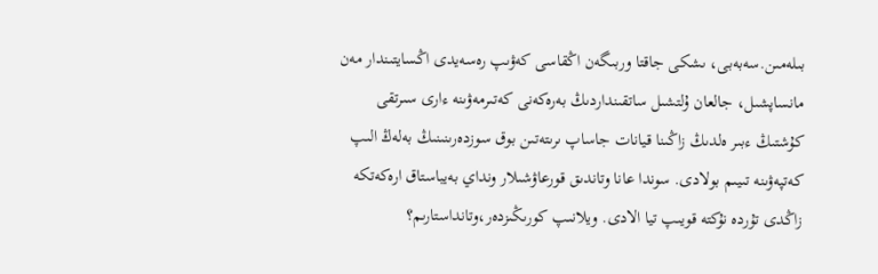بىلەمىن.سەبەبى، ىشكى جاقتا وربىگەن اڭقاسى كەۋىپ رەسەيدى اڭسايتىندار مەن مانساپشىل، جالعان ۇلتشىل ساتقىنداردىڭ بەرەكەنى كەتىرمەۋىنە ءارى سىرتقى كۇشتىڭ ءبىر ەلدىڭ زاڭىنا قيانات جاساپ ىرىتەتىن بوق سوزدەرىنىنىڭ بەلەڭ الىپ كەتپەۋىنە تىيىم بولادى. سوندا عانا وتاندىق قورعاۋشىلار ونداي بەيباستاق ارەكەتكە زاڭدى تۇردە نۇكتە قويىپ تيا الادى. ويلانىپ كورىڭىزدەر،وتانداستارىم؟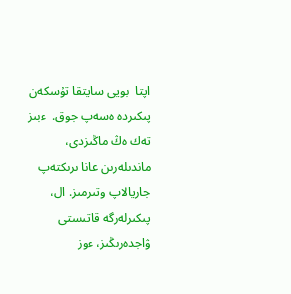اپتا  بويى سايتقا تۇسكەن پىكىردە ەسەپ جوق.  ءبىز تەك ەڭ ماڭىزدى، ماندىلەرىن عانا ىرىكتەپ جاريالاپ وتىرمىز. ال، پىكىرلەرگە قاتىستى ۋاجدەرىڭىز، ءوز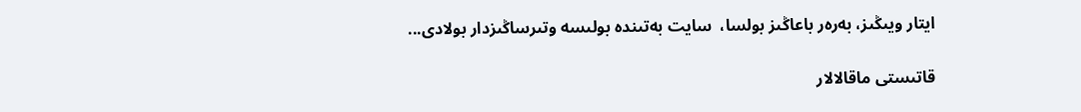ايتار ويىڭىز، بەرەر باعاڭىز بولسا،  سايت بەتىندە بولىسە وتىرساڭىزدار بولادى...

قاتىستى ماقالالار